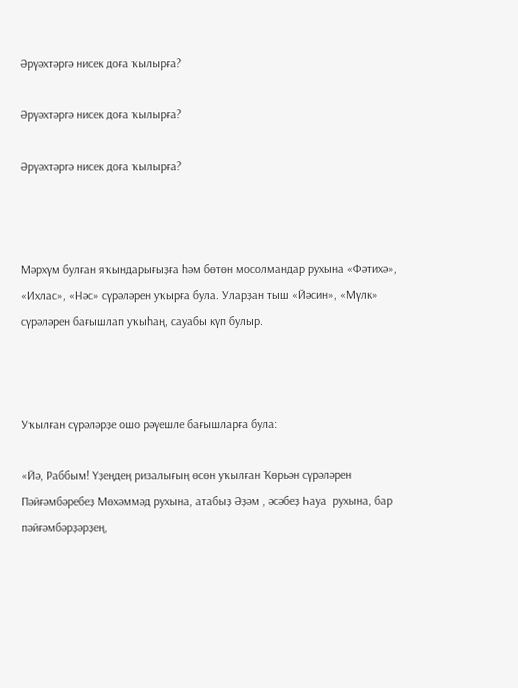Әрүәхтәргә нисек доға ҡылырға?

Әрүәхтәргә нисек доға ҡылырға?

Әрүәхтәргә нисек доға ҡылырға?



Мәрхүм булған яҡындарығыҙға һәм бөтөн мосолмандар рухына «Фәтихә», «Ихлас», «Нәс» сүрәләрен уҡырға була. Уларҙан тыш «Йәсин», «Мүлк» сүрәләрен бағышлап уҡыһаң, сауабы күп булыр.



Уҡылған сүрәләрҙе ошо рәүешле бағышларға була:

«Йә, Раббым! Үҙеңдең ризалығың өсөн уҡылған Ҡөрьән сүрәләрен Пәйғәмбәребеҙ Мөхәммәд рухына, атабыҙ Әҙәм , әсәбеҙ Һауа  рухына, бар пәйғәмбәрҙәрҙең,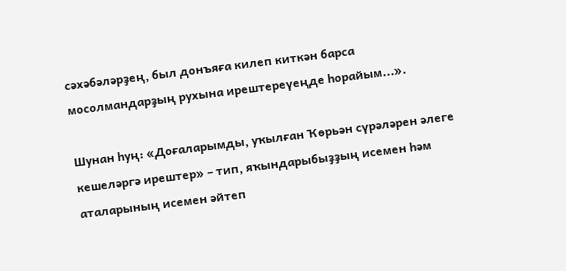сәхәбәләрҙең, был донъяға килеп киткән барса мосолмандарҙың рухына ирештереүеңде һорайым...».

Шунан һуң: «Доғаларымды, уҡылған Ҡөрьән сүрәләрен әлеге кешеләргә ирештер» – тип, яҡындарыбыҙҙың исемен һәм аталарының исемен әйтеп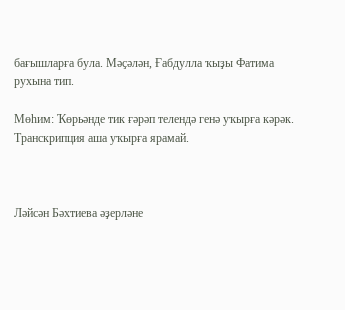бағышларға була. Мәҫәлән, Ғабдулла ҡыҙы Фатима рухына тип.

Мөһим: Ҡөрьәнде тик ғәрәп телендә генә уҡырға кәрәк. Транскрипция аша уҡырға ярамай.



Ләйсән Бәхтиева әҙерләне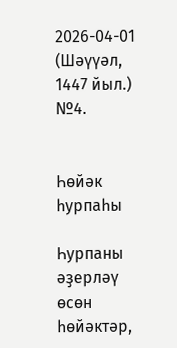2026-04-01 (Шәүүәл, 1447 йыл.) №4.


Һөйәк һурпаһы

Һурпаны әҙерләү өсөн һөйәктәр,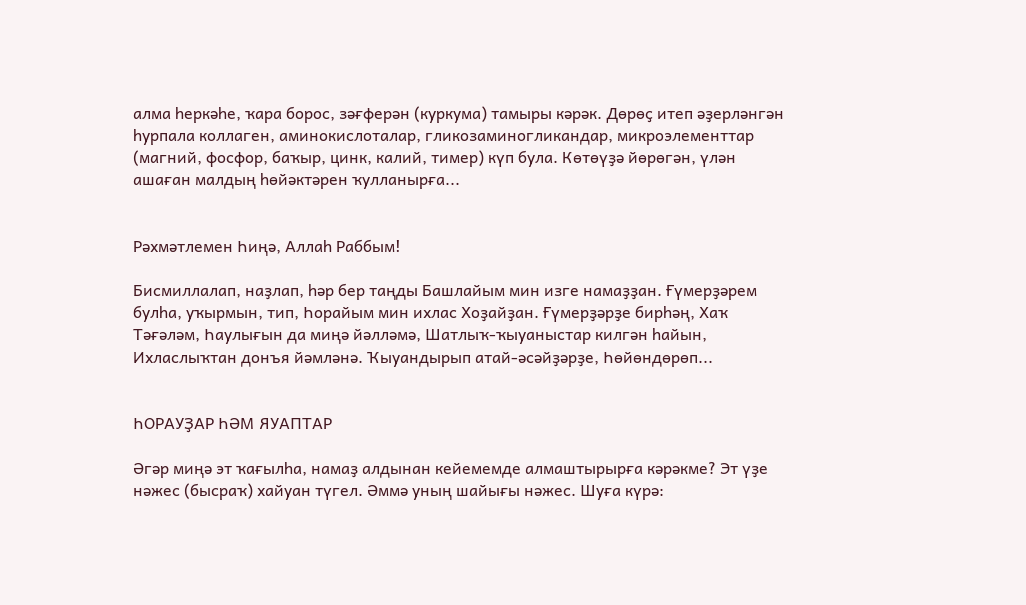алма һеркәһе, ҡара борос, зәғферән (куркума) тамыры кәрәк. Дөрөҫ итеп әҙерләнгән һурпала коллаген, аминокислоталар, гликозаминогликандар, микроэлементтар (магний, фосфор, баҡыр, цинк, калий, тимер) күп була. Көтөүҙә йөрөгән, үлән ашаған малдың һөйәктәрен ҡулланырға...


Рәхмәтлемен Һиңә, Аллаһ Раббым!

Бисмиллалап, наҙлап, һәр бер таңды Башлайым мин изге намаҙҙан. Ғүмерҙәрем булһа, уҡырмын, тип, Һорайым мин ихлас Хоҙайҙан. Ғүмерҙәрҙе бирһәң, Хаҡ Тәғәләм, Һаулығын да миңә йәлләмә, Шатлыҡ-ҡыуаныстар килгән һайын, Ихласлыҡтан донъя йәмләнә. Ҡыуандырып атай-әсәйҙәрҙе, Һөйөндөрөп...


ҺОРАУҘАР ҺӘМ ЯУАПТАР

Әгәр миңә эт ҡағылһа, намаҙ алдынан кейемемде алмаштырырға кәрәкме? Эт үҙе нәжес (бысраҡ) хайуан түгел. Әммә уның шайығы нәжес. Шуға күрә: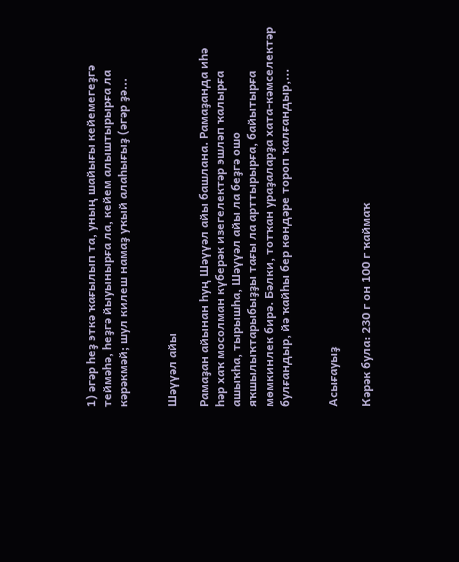1) әгәр һеҙ эткә ҡағылып та, уның шайығы кейемегеҙгә теймәһә, һеҙгә йыуынырға ла, кейем алыштырырға ла кәрәкмәй; шул килеш намаҙ уҡый алаһығыҙ (әгәр ҙә...


Шәүүәл айы

Рамаҙан айынан һуң Шәүүәл айы башлана. Рамаҙанда иһә һәр хаҡ мосолман күберәк изегелектәр эшләп ҡалырға ашыҡһа, тырышһа, Шәүүәл айы ла беҙгә ошо яҡшылыҡтарыбыҙҙы тағы ла арттырырға, байытырға мөмкинлек бирә. Бәлки, тотҡан ураҙаларҙа хата-кәмселектәр булғандыр, йә ҡайһы бер көндәре тороп ҡалғандыр,...


Асығауыҙ

Кәрәк була: 230 г он 100 г ҡаймаҡ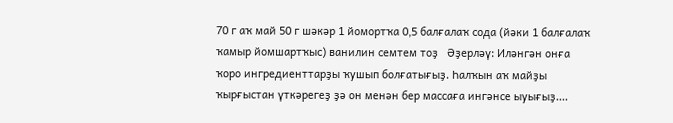70 г аҡ май 50 г шәкәр 1 йомортҡа 0,5 балғалаҡ сода (йәки 1 балғалаҡ ҡамыр йомшартҡыс) ванилин семтем тоҙ   Әҙерләү: Иләнгән онға ҡоро ингредиенттарҙы ҡушып болғатығыҙ. Һалҡын аҡ майҙы ҡырғыстан үткәрегеҙ ҙә он менән бер массаға ингәнсе ыуығыҙ....